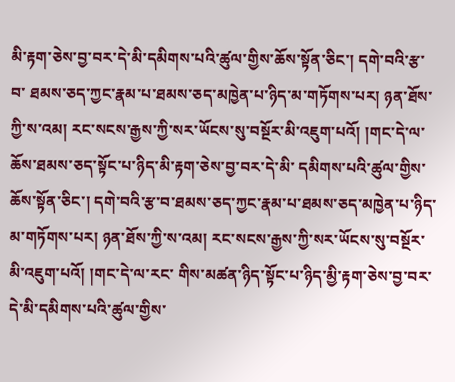མི་རྟག་ཅེས་བྱ་བར་དེ་མི་དམིགས་པའི་ཚུལ་གྱིས་ཆོས་སྟོན་ཅིང་། དགེ་བའི་རྩ་བ་ ཐམས་ཅད་ཀྱང་རྣམ་པ་ཐམས་ཅད་མཁྱེན་པ་ཉིད་མ་གཏོགས་པར། ཉན་ཐོས་ཀྱི་ས་འམ། རང་སངས་རྒྱས་ཀྱི་སར་ཡོངས་སུ་བསྔོར་མི་འཇུག་པའོ། །གང་དེ་ལ་ཆོས་ཐམས་ཅད་སྟོང་པ་ཉིད་མི་རྟག་ཅེས་བྱ་བར་དེ་མི་ དམིགས་པའི་ཚུལ་གྱིས་ཆོས་སྟོན་ཅིང་། དགེ་བའི་རྩ་བ་ཐམས་ཅད་ཀྱང་རྣམ་པ་ཐམས་ཅད་མཁྱེན་པ་ཉིད་མ་གཏོགས་པར། ཉན་ཐོས་ཀྱི་ས་འམ། རང་སངས་རྒྱས་ཀྱི་སར་ཡོངས་སུ་བསྔོར་མི་འཇུག་པའོ། །གང་དེ་ལ་རང་ གིས་མཚན་ཉིད་སྟོང་པ་ཉིད་མྱི་རྟག་ཅེས་བྱ་བར་དེ་མི་དམིགས་པའི་ཚུལ་གྱིས་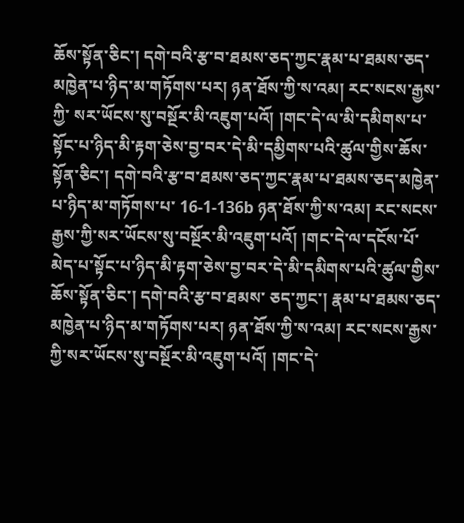ཆོས་སྟོན་ཅིང་། དགེ་བའི་རྩ་བ་ཐམས་ཅད་ཀྱང་རྣམ་པ་ཐམས་ཅད་མཁྱེན་པ་ཉིད་མ་གཏོགས་པར། ཉན་ཐོས་ཀྱི་ས་འམ། རང་སངས་རྒྱས་ཀྱི་ སར་ཡོངས་སུ་བསྔོར་མི་འཇུག་པའོ། །གང་དེ་ལ་མི་དམིགས་པ་སྟོང་པ་ཉིད་མི་རྟག་ཅེས་བྱ་བར་དེ་མི་དམྱིགས་པའི་ཚུལ་གྱིས་ཆོས་སྟོན་ཅིང་། དགེ་བའི་རྩ་བ་ཐམས་ཅད་ཀྱང་རྣམ་པ་ཐམས་ཅད་མཁྱེན་པ་ཉིད་མ་གཏོགས་པ་ 16-1-136b ཉན་ཐོས་ཀྱི་ས་འམ། རང་སངས་རྒྱས་ཀྱི་སར་ཡོངས་སུ་བསྔོར་མི་འཇུག་པའོ། །གང་དེ་ལ་དངོས་པོ་མེད་པ་སྟོང་པ་ཉིད་མི་རྟག་ཅེས་བྱ་བར་དེ་མི་དམིགས་པའི་ཚུལ་གྱིས་ཆོས་སྟོན་ཅིང་། དགེ་བའི་རྩ་བ་ཐམས་ ཅད་ཀྱང་། རྣམ་པ་ཐམས་ཅད་མཁྱེན་པ་ཉིད་མ་གཏོགས་པར། ཉན་ཐོས་ཀྱི་ས་འམ། རང་སངས་རྒྱས་ཀྱི་སར་ཡོངས་སུ་བསྔོར་མི་འཇུག་པའོ། །གང་དེ་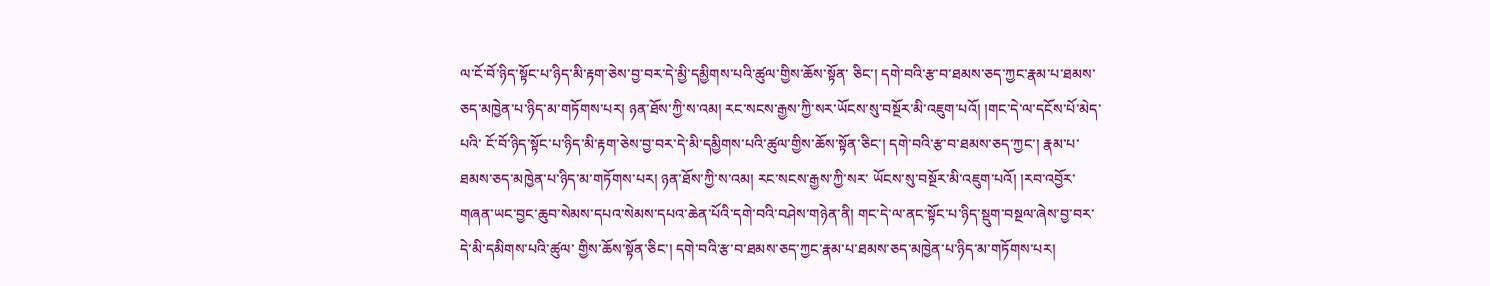ལ་ངོ་བོ་ཉིད་སྟོང་པ་ཉིད་མི་རྟག་ཅེས་བྱ་བར་དེ་མྱི་དམྱིགས་པའི་ཚུལ་གྱིས་ཆོས་སྟོན་ ཅིང་། དགེ་བའི་རྩ་བ་ཐམས་ཅད་ཀྱང་རྣམ་པ་ཐམས་ཅད་མཁྱེན་པ་ཉིད་མ་གཏོགས་པར། ཉན་ཐོས་ཀྱི་ས་འམ། རང་སངས་རྒྱས་ཀྱི་སར་ཡོངས་སུ་བསྔོར་མི་འཇུག་པའོ། །གང་དེ་ལ་དངོས་པོ་མེད་པའི་ ངོ་བོ་ཉིད་སྟོང་པ་ཉིད་མི་རྟག་ཅེས་བྱ་བར་དེ་མི་དམྱིགས་པའི་ཚུལ་གྱིས་ཆོས་སྟོན་ཅིང་། དགེ་བའི་རྩ་བ་ཐམས་ཅད་ཀྱང་། རྣམ་པ་ཐམས་ཅད་མཁྱེན་པ་ཉིད་མ་གཏོགས་པར། ཉན་ཐོས་ཀྱི་ས་འམ། རང་སངས་རྒྱས་ཀྱི་སར་ ཡོངས་སུ་བསྔོར་མི་འཇུག་པའོ། །རབ་འབྱོར་གཞན་ཡང་བྱང་ཆུབ་སེམས་དཔའ་སེམས་དཔའ་ཆེན་པོའི་དགེ་བའི་བཤེས་གཉེན་ནི། གང་དེ་ལ་ནང་སྟོང་པ་ཉིད་སྡུག་བསྔལ་ཞེས་བྱ་བར་དེ་མི་དམིགས་པའི་ཚུལ་ གྱིས་ཆོས་སྟོན་ཅིང་། དགེ་བའི་རྩ་བ་ཐམས་ཅད་ཀྱང་རྣམ་པ་ཐམས་ཅད་མཁྱེན་པ་ཉིད་མ་གཏོགས་པར།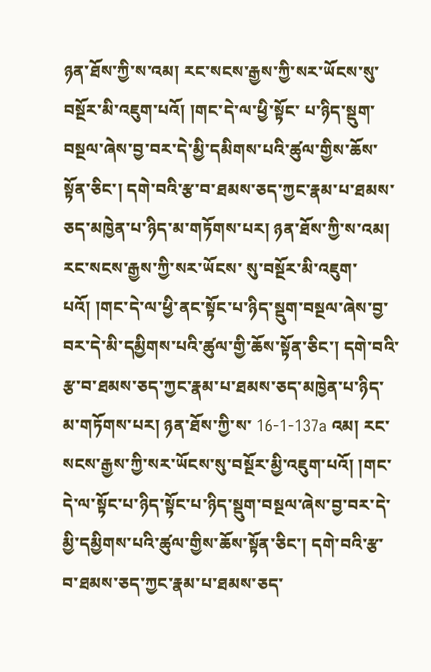ཉན་ཐོས་ཀྱི་ས་འམ། རང་སངས་རྒྱས་ཀྱི་སར་ཡོངས་སུ་བསྔོར་མི་འཇུག་པའོ། །གང་དེ་ལ་ཕྱི་སྟོང་ པ་ཉིད་སྡུག་བསྔལ་ཞེས་བྱ་བར་དེ་མྱི་དམིགས་པའི་ཚུལ་གྱིས་ཆོས་སྟོན་ཅིང་། དགེ་བའི་རྩ་བ་ཐམས་ཅད་ཀྱང་རྣམ་པ་ཐམས་ཅད་མཁྱེན་པ་ཉིད་མ་གཏོགས་པར། ཉན་ཐོས་ཀྱི་ས་འམ། རང་སངས་རྒྱས་ཀྱི་སར་ཡོངས་ སུ་བསྔོར་མི་འཇུག་པའོ། །གང་དེ་ལ་ཕྱི་ནང་སྟོང་པ་ཉིད་སྡུག་བསྔལ་ཞེས་བྱ་བར་དེ་མི་དམྱིགས་པའི་ཚུལ་གྱི་ཆོས་སྟོན་ཅིང་། དགེ་བའི་རྩ་བ་ཐམས་ཅད་ཀྱང་རྣམ་པ་ཐམས་ཅད་མཁྱེན་པ་ཉིད་མ་གཏོགས་པར། ཉན་ཐོས་ཀྱི་ས་ 16-1-137a འམ། རང་སངས་རྒྱས་ཀྱི་སར་ཡོངས་སུ་བསྔོར་མྱི་འཇུག་པའོ། །གང་དེ་ལ་སྟོང་པ་ཉིད་སྟོང་པ་ཉིད་སྡུག་བསྔལ་ཞེས་བྱ་བར་དེ་མྱི་དམྱིགས་པའི་ཚུལ་གྱིས་ཆོས་སྟོན་ཅིང་། དགེ་བའི་རྩ་བ་ཐམས་ཅད་ཀྱང་རྣམ་པ་ཐམས་ཅད་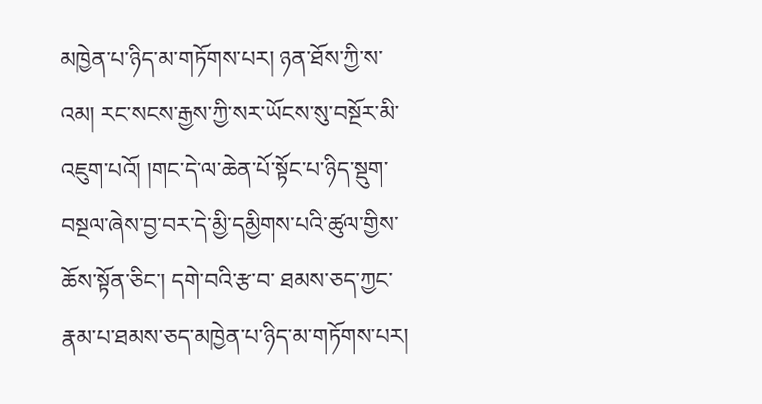མཁྱེན་པ་ཉིད་མ་གཏོགས་པར། ཉན་ཐོས་ཀྱི་ས་འམ། རང་སངས་རྒྱས་ཀྱི་སར་ཡོངས་སུ་བསྔོར་མི་འཇུག་པའོ། །གང་དེ་ལ་ཆེན་པོ་སྟོང་པ་ཉིད་སྡུག་བསྔལ་ཞེས་བྱ་བར་དེ་མྱི་དམྱིགས་པའི་ཚུལ་གྱིས་ཆོས་སྟོན་ཅིང་། དགེ་བའི་རྩ་བ་ ཐམས་ཅད་ཀྱང་རྣམ་པ་ཐམས་ཅད་མཁྱེན་པ་ཉིད་མ་གཏོགས་པར།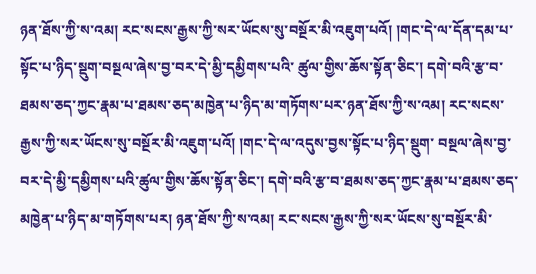ཉན་ཐོས་ཀྱི་ས་འམ། རང་སངས་རྒྱས་ཀྱི་སར་ཡོངས་སུ་བསྔོར་མི་འཇུག་པའོ། །གང་དེ་ལ་དོན་དམ་པ་སྟོང་པ་ཉིད་སྡུག་བསྔལ་ཞེས་བྱ་བར་དེ་མྱི་དམྱིགས་པའི་ ཚུལ་གྱིས་ཆོས་སྟོན་ཅིང་། དགེ་བའི་རྩ་བ་ཐམས་ཅད་ཀྱང་རྣམ་པ་ཐམས་ཅད་མཁྱེན་པ་ཉིད་མ་གཏོགས་པར་ཉན་ཐོས་ཀྱི་ས་འམ། རང་སངས་རྒྱས་ཀྱི་སར་ཡོངས་སུ་བསྔོར་མི་འཇུག་པའོ། །གང་དེ་ལ་འདུས་བྱས་སྟོང་པ་ཉིད་སྡུག་ བསྔལ་ཞེས་བྱ་བར་དེ་མྱི་དམྱིགས་པའི་ཚུལ་གྱིས་ཆོས་སྟོན་ཅིང་། དགེ་བའི་རྩ་བ་ཐམས་ཅད་ཀྱང་རྣམ་པ་ཐམས་ཅད་མཁྱེན་པ་ཉིད་མ་གཏོགས་པར། ཉན་ཐོས་ཀྱི་ས་འམ། རང་སངས་རྒྱས་ཀྱི་སར་ཡོངས་སུ་བསྔོར་མི་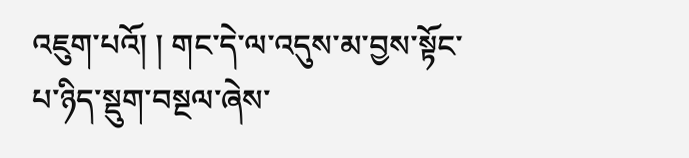འཇུག་པའོ། ། གང་དེ་ལ་འདུས་མ་བྱས་སྟོང་པ་ཉིད་སྡུག་བསྔལ་ཞེས་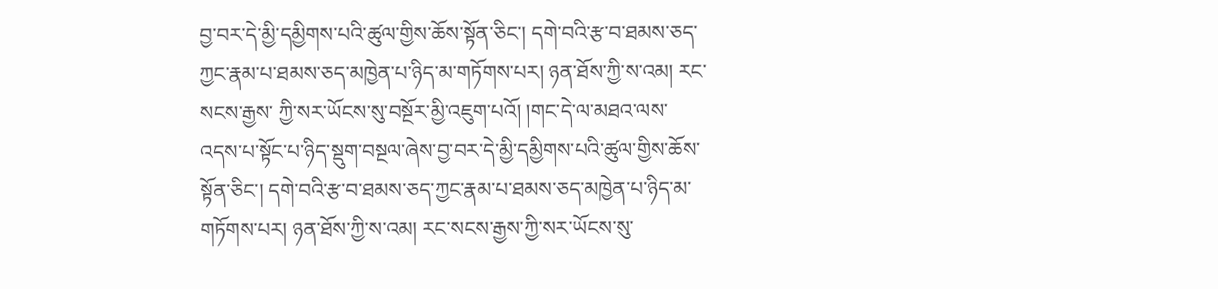བྱ་བར་དེ་མྱི་དམྱིགས་པའི་ཚུལ་གྱིས་ཆོས་སྟོན་ཅིང་། དགེ་བའི་རྩ་བ་ཐམས་ཅད་ཀྱང་རྣམ་པ་ཐམས་ཅད་མཁྱེན་པ་ཉིད་མ་གཏོགས་པར། ཉན་ཐོས་ཀྱི་ས་འམ། རང་སངས་རྒྱས་ ཀྱི་སར་ཡོངས་སུ་བསྔོར་མྱི་འཇུག་པའོ། །གང་དེ་ལ་མཐའ་ལས་འདས་པ་སྟོང་པ་ཉིད་སྡུག་བསྔལ་ཞེས་བྱ་བར་དེ་མྱི་དམྱིགས་པའི་ཚུལ་གྱིས་ཆོས་སྟོན་ཅིང་། དགེ་བའི་རྩ་བ་ཐམས་ཅད་ཀྱང་རྣམ་པ་ཐམས་ཅད་མཁྱེན་པ་ཉིད་མ་ གཏོགས་པར། ཉན་ཐོས་ཀྱི་ས་འམ། རང་སངས་རྒྱས་ཀྱི་སར་ཡོངས་སུ་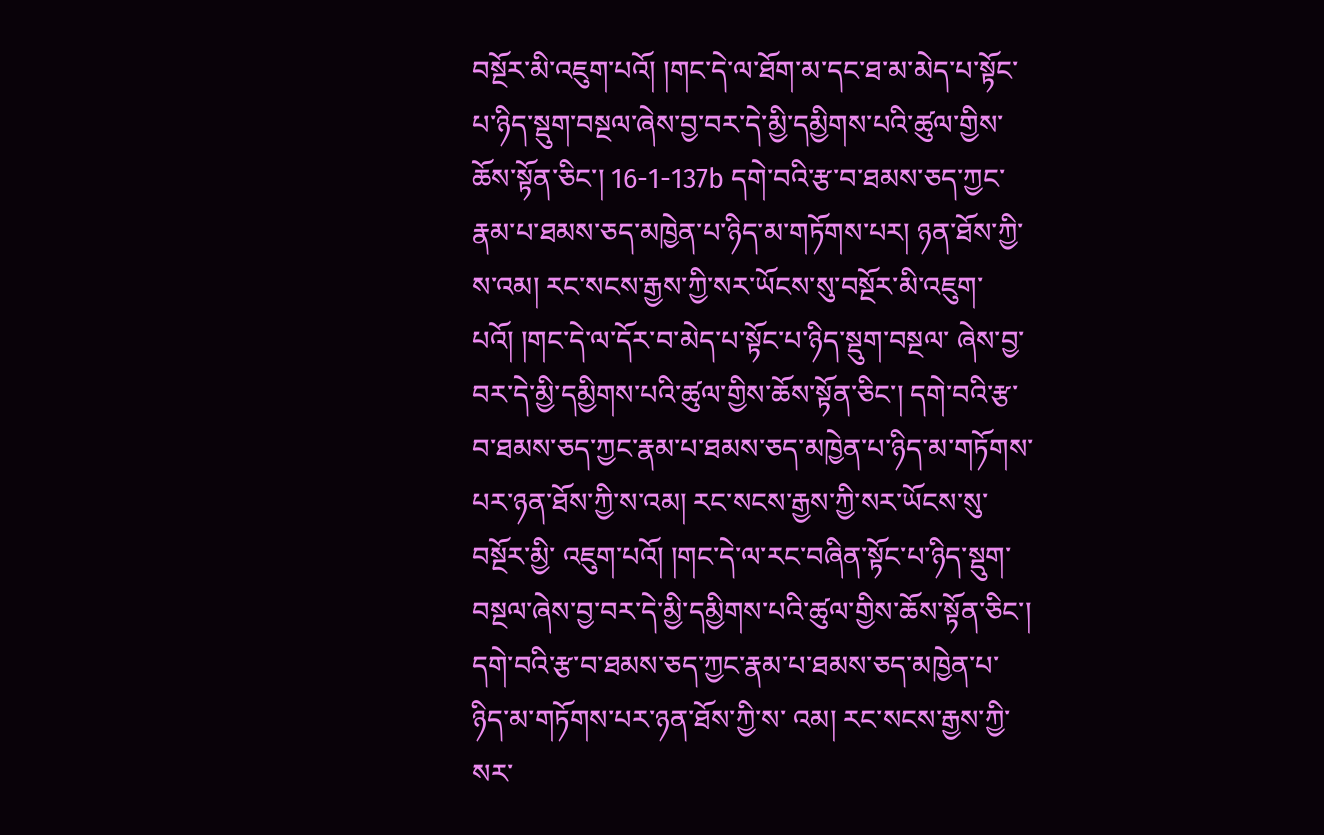བསྔོར་མི་འཇུག་པའོ། །གང་དེ་ལ་ཐོག་མ་དང་ཐ་མ་མེད་པ་སྟོང་པ་ཉིད་སྡུག་བསྔལ་ཞེས་བྱ་བར་དེ་མྱི་དམྱིགས་པའི་ཚུལ་གྱིས་ཆོས་སྟོན་ཅིང་། 16-1-137b དགེ་བའི་རྩ་བ་ཐམས་ཅད་ཀྱང་རྣམ་པ་ཐམས་ཅད་མཁྱེན་པ་ཉིད་མ་གཏོགས་པར། ཉན་ཐོས་ཀྱི་ས་འམ། རང་སངས་རྒྱས་ཀྱི་སར་ཡོངས་སུ་བསྔོར་མི་འཇུག་པའོ། །གང་དེ་ལ་དོར་བ་མེད་པ་སྟོང་པ་ཉིད་སྡུག་བསྔལ་ ཞེས་བྱ་བར་དེ་མྱི་དམྱིགས་པའི་ཚུལ་གྱིས་ཆོས་སྟོན་ཅིང་། དགེ་བའི་རྩ་བ་ཐམས་ཅད་ཀྱང་རྣམ་པ་ཐམས་ཅད་མཁྱེན་པ་ཉིད་མ་གཏོགས་པར་ཉན་ཐོས་ཀྱི་ས་འམ། རང་སངས་རྒྱས་ཀྱི་སར་ཡོངས་སུ་བསྔོར་མྱི་ འཇུག་པའོ། །གང་དེ་ལ་རང་བཞིན་སྟོང་པ་ཉིད་སྡུག་བསྔལ་ཞེས་བྱ་བར་དེ་མྱི་དམྱིགས་པའི་ཚུལ་གྱིས་ཆོས་སྟོན་ཅིང་། དགེ་བའི་རྩ་བ་ཐམས་ཅད་ཀྱང་རྣམ་པ་ཐམས་ཅད་མཁྱེན་པ་ཉིད་མ་གཏོགས་པར་ཉན་ཐོས་ཀྱི་ས་ འམ། རང་སངས་རྒྱས་ཀྱི་སར་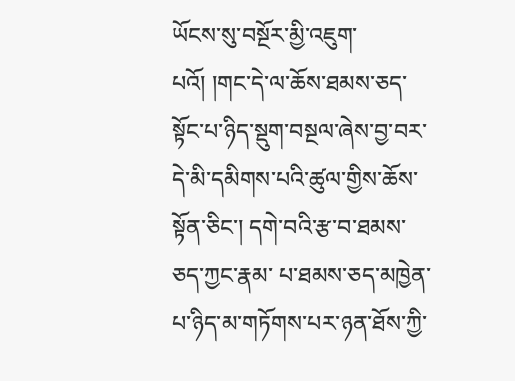ཡོངས་སུ་བསྔོར་མྱི་འཇུག་པའོ། །གང་དེ་ལ་ཆོས་ཐམས་ཅད་སྟོང་པ་ཉིད་སྡུག་བསྔལ་ཞེས་བྱ་བར་དེ་མི་དམིགས་པའི་ཚུལ་གྱིས་ཆོས་སྟོན་ཅིང་། དགེ་བའི་རྩ་བ་ཐམས་ཅད་ཀྱང་རྣམ་ པ་ཐམས་ཅད་མཁྱེན་པ་ཉིད་མ་གཏོགས་པར་ཉན་ཐོས་ཀྱི་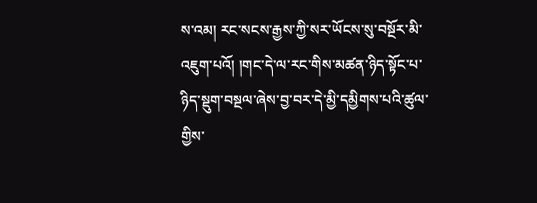ས་འམ། རང་སངས་རྒྱས་ཀྱི་སར་ཡོངས་སུ་བསྔོར་མི་འཇུག་པའོ། །གང་དེ་ལ་རང་གིས་མཚན་ཉིད་སྟོང་པ་ཉིད་སྡུག་བསྔལ་ཞེས་བྱ་བར་དེ་མྱི་དམྱིགས་པའི་ཚུལ་གྱིས་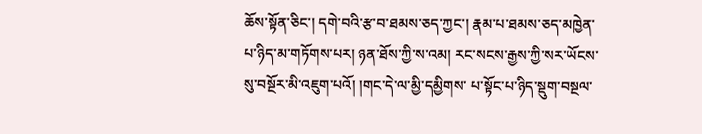ཆོས་སྟོན་ཅིང་། དགེ་བའི་རྩ་བ་ཐམས་ཅད་ཀྱང་། རྣམ་པ་ཐམས་ཅད་མཁྱེན་པ་ཉིད་མ་གཏོགས་པར། ཉན་ཐོས་ཀྱི་ས་འམ། རང་སངས་རྒྱས་ཀྱི་སར་ཡོངས་སུ་བསྔོར་མི་འཇུག་པའོ། །གང་དེ་ལ་མྱི་དམྱིགས་ པ་སྟོང་པ་ཉིད་སྡུག་བསྔལ་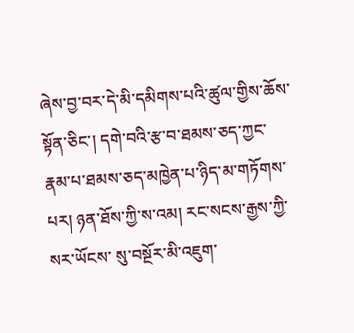ཞེས་བྱ་བར་དེ་མི་དམིགས་པའི་ཚུལ་གྱིས་ཆོས་སྟོན་ཅིང་། དགེ་བའི་རྩ་བ་ཐམས་ཅད་ཀྱང་རྣམ་པ་ཐམས་ཅད་མཁྱེན་པ་ཉིད་མ་གཏོགས་པར། ཉན་ཐོས་ཀྱི་ས་འམ། རང་སངས་རྒྱས་ཀྱི་སར་ཡོངས་ སུ་བསྔོར་མི་འཇུག་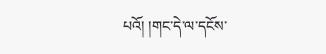པའོ། །གང་དེ་ལ་དངོས་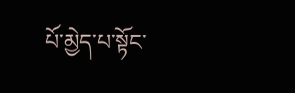པོ་མྱེད་པ་སྟོང་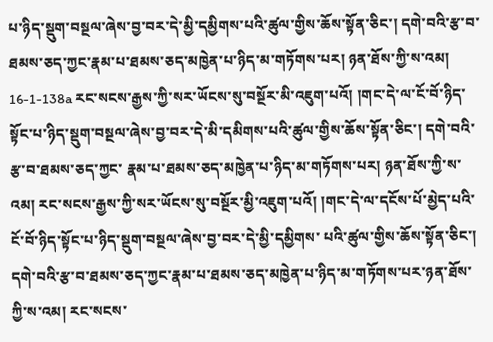པ་ཉིད་སྡུག་བསྔལ་ཞེས་བྱ་བར་དེ་མྱི་དམྱིགས་པའི་ཚུལ་གྱིས་ཆོས་སྟོན་ཅིང་། དགེ་བའི་རྩ་བ་ཐམས་ཅད་ཀྱང་རྣམ་པ་ཐམས་ཅད་མཁྱེན་པ་ཉིད་མ་གཏོགས་པར། ཉན་ཐོས་ཀྱི་ས་འམ། 16-1-138a རང་སངས་རྒྱས་ཀྱི་སར་ཡོངས་སུ་བསྔོར་མི་འཇུག་པའོ། །གང་དེ་ལ་ངོ་བོ་ཉིད་སྟོང་པ་ཉིད་སྡུག་བསྔལ་ཞེས་བྱ་བར་དེ་མི་དམིགས་པའི་ཚུལ་གྱིས་ཆོས་སྟོན་ཅིང་། དགེ་བའི་རྩ་བ་ཐམས་ཅད་ཀྱང་ རྣམ་པ་ཐམས་ཅད་མཁྱེན་པ་ཉིད་མ་གཏོགས་པར། ཉན་ཐོས་ཀྱི་ས་འམ། རང་སངས་རྒྱས་ཀྱི་སར་ཡོངས་སུ་བསྔོར་མྱི་འཇུག་པའོ། །གང་དེ་ལ་དངོས་པོ་མྱེད་པའི་ངོ་བོ་ཉིད་སྟོང་པ་ཉིད་སྡུག་བསྔལ་ཞེས་བྱ་བར་དེ་མྱི་དམྱིགས་ པའི་ཚུལ་གྱིས་ཆོས་སྟོན་ཅིང་། དགེ་བའི་རྩ་བ་ཐམས་ཅད་ཀྱང་རྣམ་པ་ཐམས་ཅད་མཁྱེན་པ་ཉིད་མ་གཏོགས་པར་ཉན་ཐོས་ཀྱི་ས་འམ། རང་སངས་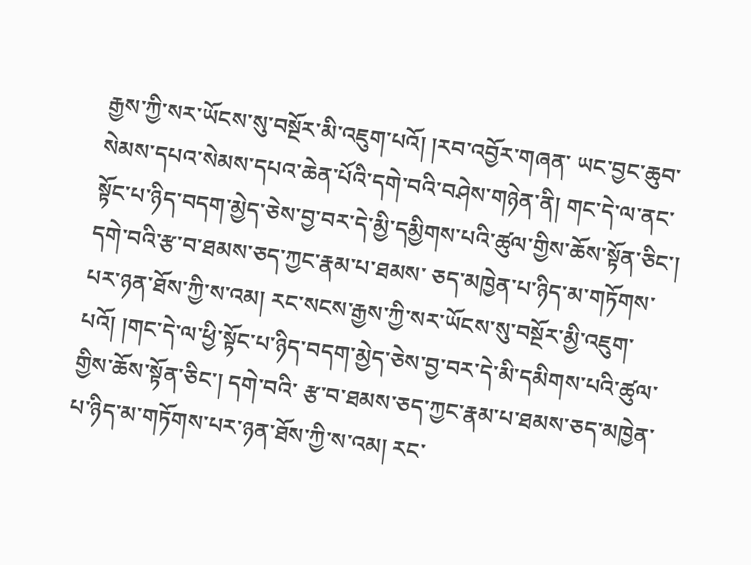རྒྱས་ཀྱི་སར་ཡོངས་སུ་བསྔོར་མི་འཇུག་པའོ། །རབ་འབྱོར་གཞན་ ཡང་བྱང་ཆུབ་སེམས་དཔའ་སེམས་དཔའ་ཆེན་པོའི་དགེ་བའི་བཤེས་གཉེན་ནི། གང་དེ་ལ་ནང་སྟོང་པ་ཉིད་བདག་མྱེད་ཅེས་བྱ་བར་དེ་མྱི་དམྱིགས་པའི་ཚུལ་གྱིས་ཆོས་སྟོན་ཅིང་། དགེ་བའི་རྩ་བ་ཐམས་ཅད་ཀྱང་རྣམ་པ་ཐམས་ ཅད་མཁྱེན་པ་ཉིད་མ་གཏོགས་པར་ཉན་ཐོས་ཀྱི་ས་འམ། རང་སངས་རྒྱས་ཀྱི་སར་ཡོངས་སུ་བསྔོར་མྱི་འཇུག་པའོ། །གང་དེ་ལ་ཕྱི་སྟོང་པ་ཉིད་བདག་མྱེད་ཅེས་བྱ་བར་དེ་མི་དམིགས་པའི་ཚུལ་གྱིས་ཆོས་སྟོན་ཅིང་། དགེ་བའི་ རྩ་བ་ཐམས་ཅད་ཀྱང་རྣམ་པ་ཐམས་ཅད་མཁྱེན་པ་ཉིད་མ་གཏོགས་པར་ཉན་ཐོས་ཀྱི་ས་འམ། རང་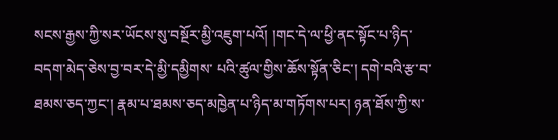སངས་རྒྱས་ཀྱི་སར་ཡོངས་སུ་བསྔོར་མྱི་འཇུག་པའོ། །གང་དེ་ལ་ཕྱི་ནང་སྟོང་པ་ཉིད་བདག་མེད་ཅེས་བྱ་བར་དེ་མྱི་དམྱིགས་ པའི་ཚུལ་གྱིས་ཆོས་སྟོན་ཅིང་། དགེ་བའི་རྩ་བ་ཐམས་ཅད་ཀྱང་། རྣམ་པ་ཐམས་ཅད་མཁྱེན་པ་ཉིད་མ་གཏོགས་པར། ཉན་ཐོས་ཀྱི་ས་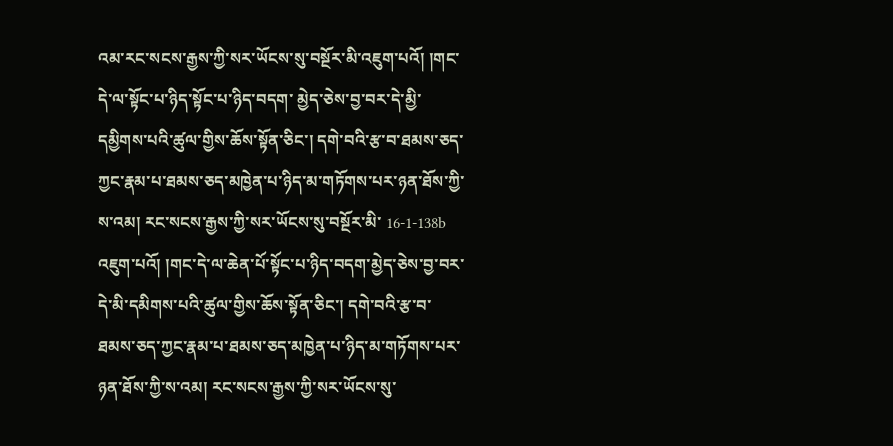འམ་རང་སངས་རྒྱས་ཀྱི་སར་ཡོངས་སུ་བསྔོར་མི་འཇུག་པའོ། །གང་དེ་ལ་སྟོང་པ་ཉིད་སྟོང་པ་ཉིད་བདག་ མྱེད་ཅེས་བྱ་བར་དེ་མྱི་དམྱིགས་པའི་ཚུལ་གྱིས་ཆོས་སྟོན་ཅིང་། དགེ་བའི་རྩ་བ་ཐམས་ཅད་ཀྱང་རྣམ་པ་ཐམས་ཅད་མཁྱེན་པ་ཉིད་མ་གཏོགས་པར་ཉན་ཐོས་ཀྱི་ས་འམ། རང་སངས་རྒྱས་ཀྱི་སར་ཡོངས་སུ་བསྔོར་མི་ 16-1-138b འཇུག་པའོ། །གང་དེ་ལ་ཆེན་པོ་སྟོང་པ་ཉིད་བདག་མྱེད་ཅེས་བྱ་བར་དེ་མི་དམིགས་པའི་ཚུལ་གྱིས་ཆོས་སྟོན་ཅིང་། དགེ་བའི་རྩ་བ་ཐམས་ཅད་ཀྱང་རྣམ་པ་ཐམས་ཅད་མཁྱེན་པ་ཉིད་མ་གཏོགས་པར་ཉན་ཐོས་ཀྱི་ས་འམ། རང་སངས་རྒྱས་ཀྱི་སར་ཡོངས་སུ་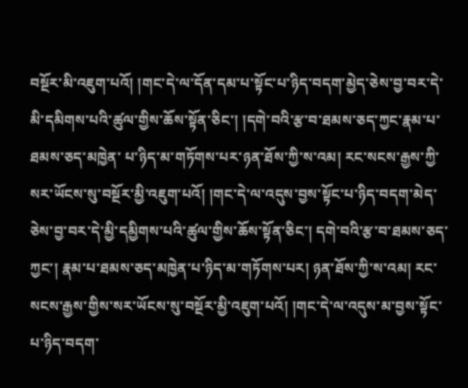བསྔོར་མི་འཇུག་པའོ། །གང་དེ་ལ་དོན་དམ་པ་སྟོང་པ་ཉིད་བདག་མྱེད་ཅེས་བྱ་བར་དེ་མི་དམིགས་པའི་ཚུལ་གྱིས་ཆོས་སྟོན་ཅིང་། །དགེ་བའི་རྩ་བ་ཐམས་ཅད་ཀྱང་རྣམ་པ་ཐམས་ཅད་མཁྱེན་ པ་ཉིད་མ་གཏོགས་པར་ཉན་ཐོས་ཀྱི་ས་འམ། རང་སངས་རྒྱས་ཀྱི་སར་ཡོངས་སུ་བསྔོར་མྱི་འཇུག་པའོ། །གང་དེ་ལ་འདུས་བྱས་སྟོང་པ་ཉིད་བདག་མེད་ཅེས་བྱ་བར་དེ་མྱི་དམྱིགས་པའི་ཚུལ་གྱིས་ཆོས་སྟོན་ཅིང་། དགེ་བའི་རྩ་བ་ཐམས་ཅད་ཀྱང་། རྣམ་པ་ཐམས་ཅད་མཁྱེན་པ་ཉིད་མ་གཏོགས་པར། ཉན་ཐོས་ཀྱི་ས་འམ། རང་སངས་རྒྱས་གྱིས་སར་ཡོངས་སུ་བསྔོར་མྱི་འཇུག་པའོ། །གང་དེ་ལ་འདུས་མ་བྱས་སྟོང་པ་ཉིད་བདག་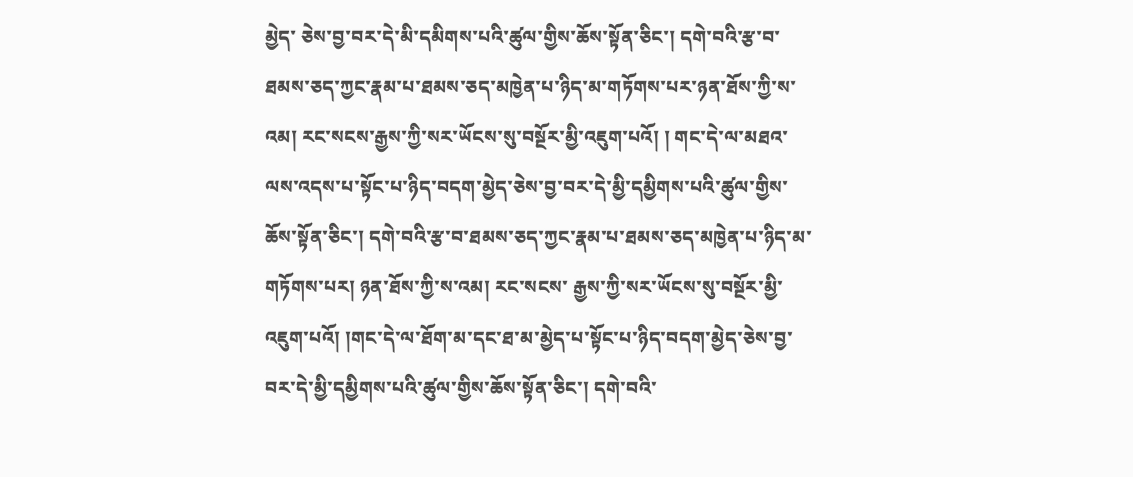མྱེད་ ཅེས་བྱ་བར་དེ་མི་དམིགས་པའི་ཚུལ་གྱིས་ཆོས་སྟོན་ཅིང་། དགེ་བའི་རྩ་བ་ཐམས་ཅད་ཀྱང་རྣམ་པ་ཐམས་ཅད་མཁྱེན་པ་ཉིད་མ་གཏོགས་པར་ཉན་ཐོས་ཀྱི་ས་འམ། རང་སངས་རྒྱས་ཀྱི་སར་ཡོངས་སུ་བསྔོར་མྱི་འཇུག་པའོ། ། གང་དེ་ལ་མཐའ་ལས་འདས་པ་སྟོང་པ་ཉིད་བདག་མྱེད་ཅེས་བྱ་བར་དེ་མྱི་དམྱིགས་པའི་ཚུལ་གྱིས་ཆོས་སྟོན་ཅིང་། དགེ་བའི་རྩ་བ་ཐམས་ཅད་ཀྱང་རྣམ་པ་ཐམས་ཅད་མཁྱེན་པ་ཉིད་མ་གཏོགས་པར། ཉན་ཐོས་ཀྱི་ས་འམ། རང་སངས་ རྒྱས་ཀྱི་སར་ཡོངས་སུ་བསྔོར་མྱི་འཇུག་པའོ། །གང་དེ་ལ་ཐོག་མ་དང་ཐ་མ་མྱེད་པ་སྟོང་པ་ཉིད་བདག་མྱེད་ཅེས་བྱ་བར་དེ་མྱི་དམྱིགས་པའི་ཚུལ་གྱིས་ཆོས་སྟོན་ཅིང་། དགེ་བའི་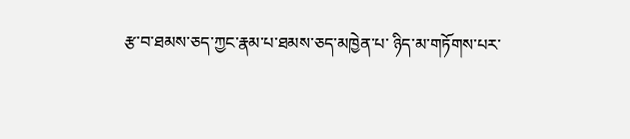རྩ་བ་ཐམས་ཅད་ཀྱང་རྣམ་པ་ཐམས་ཅད་མཁྱེན་པ་ ཉིད་མ་གཏོགས་པར་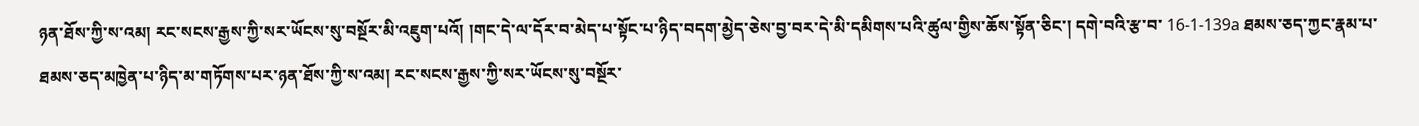ཉན་ཐོས་ཀྱི་ས་འམ། རང་སངས་རྒྱས་ཀྱི་སར་ཡོངས་སུ་བསྔོར་མི་འཇུག་པའོ། །གང་དེ་ལ་དོར་བ་མེད་པ་སྟོང་པ་ཉིད་བདག་མྱེད་ཅེས་བྱ་བར་དེ་མི་དམིགས་པའི་ཚུལ་གྱིས་ཆོས་སྟོན་ཅིང་། དགེ་བའི་རྩ་བ་ 16-1-139a ཐམས་ཅད་ཀྱང་རྣམ་པ་ཐམས་ཅད་མཁྱེན་པ་ཉིད་མ་གཏོགས་པར་ཉན་ཐོས་ཀྱི་ས་འམ། རང་སངས་རྒྱས་ཀྱི་སར་ཡོངས་སུ་བསྔོར་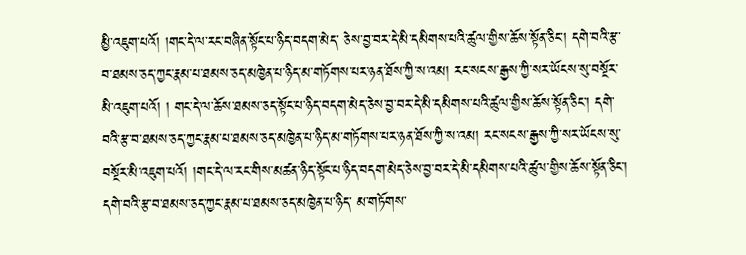མྱི་འཇུག་པའོ། །གང་དེ་ལ་རང་བཞིན་སྟོང་པ་ཉིད་བདག་མེད་ ཅེས་བྱ་བར་དེ་མི་དམིགས་པའི་ཚུལ་གྱིས་ཆོས་སྟོན་ཅིང་། དགེ་བའི་རྩ་བ་ཐམས་ཅད་ཀྱང་རྣམ་པ་ཐམས་ཅད་མཁྱེན་པ་ཉིད་མ་གཏོགས་པར་ཉན་ཐོས་ཀྱི་ས་འམ། རང་སངས་རྒྱས་ཀྱི་སར་ཡོངས་སུ་བསྔོར་མི་འཇུག་པའོ། ། གང་དེ་ལ་ཆོས་ཐམས་ཅད་སྟོང་པ་ཉིད་བདག་མེད་ཅེས་བྱ་བར་དེ་མི་དམིགས་པའི་ཚུལ་གྱིས་ཆོས་སྟོན་ཅིང་། དགེ་བའི་རྩ་བ་ཐམས་ཅད་ཀྱང་རྣམ་པ་ཐམས་ཅད་མཁྱེན་པ་ཉིད་མ་གཏོགས་པར་ཉན་ཐོས་ཀྱི་ས་འམ། རང་སངས་རྒྱས་ཀྱི་སར་ཡོངས་སུ་བསྔོར་མི་འཇུག་པའོ། །གང་དེ་ལ་རང་གིས་མཚན་ཉིད་སྟོང་པ་ཉིད་བདག་མེད་ཅེས་བྱ་བར་དེ་མི་དམིགས་པའི་ཚུལ་གྱིས་ཆོས་སྟོན་ཅིང་། དགེ་བའི་རྩ་བ་ཐམས་ཅད་ཀྱང་རྣམ་པ་ཐམས་ཅད་མཁྱེན་པ་ཉིད་ མ་གཏོགས་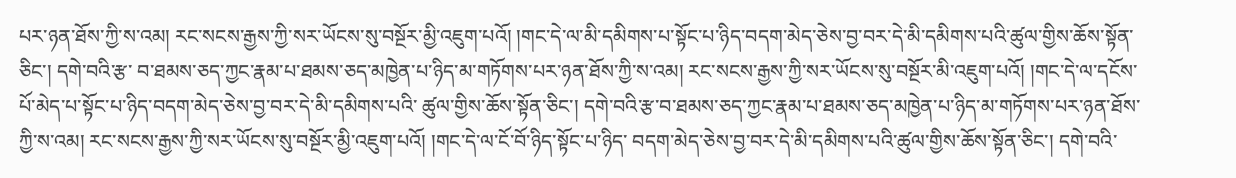པར་ཉན་ཐོས་ཀྱི་ས་འམ། རང་སངས་རྒྱས་ཀྱི་སར་ཡོངས་སུ་བསྔོར་མྱི་འཇུག་པའོ། །གང་དེ་ལ་མི་དམིགས་པ་སྟོང་པ་ཉིད་བདག་མེད་ཅེས་བྱ་བར་དེ་མི་དམིགས་པའི་ཚུལ་གྱིས་ཆོས་སྟོན་ཅིང་། དགེ་བའི་རྩ་ བ་ཐམས་ཅད་ཀྱང་རྣམ་པ་ཐམས་ཅད་མཁྱེན་པ་ཉིད་མ་གཏོགས་པར་ཉན་ཐོས་ཀྱི་ས་འམ། རང་སངས་རྒྱས་ཀྱི་སར་ཡོངས་སུ་བསྔོར་མི་འཇུག་པའོ། །གང་དེ་ལ་དངོས་པོ་མེད་པ་སྟོང་པ་ཉིད་བདག་མེད་ཅེས་བྱ་བར་དེ་མི་དམིགས་པའི་ ཚུལ་གྱིས་ཆོས་སྟོན་ཅིང་། དགེ་བའི་རྩ་བ་ཐམས་ཅད་ཀྱང་རྣམ་པ་ཐམས་ཅད་མཁྱེན་པ་ཉིད་མ་གཏོགས་པར་ཉན་ཐོས་ཀྱི་ས་འམ། རང་སངས་རྒྱས་ཀྱི་སར་ཡོངས་སུ་བསྔོར་མྱི་འཇུག་པའོ། །གང་དེ་ལ་ངོ་བོ་ཉིད་སྟོང་པ་ཉིད་ བདག་མེད་ཅེས་བྱ་བར་དེ་མི་དམིགས་པའི་ཚུལ་གྱིས་ཆོས་སྟོན་ཅིང་། དགེ་བའི་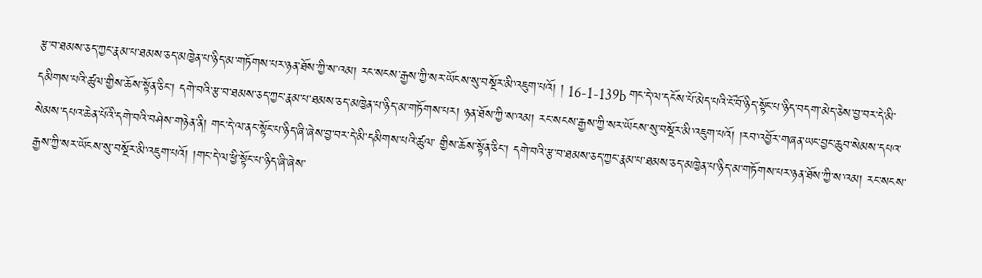རྩ་བ་ཐམས་ཅད་ཀྱང་རྣམ་པ་ཐམས་ཅད་མཁྱེན་པ་ཉིད་མ་གཏོགས་པར་ཉན་ཐོས་ཀྱི་ས་འམ། རང་སངས་རྒྱས་ཀྱི་སར་ཡོངས་སུ་བསྔོར་མི་འཇུག་པའོ། ། 16-1-139b གང་དེ་ལ་དངོས་པོ་མེད་པའི་ངོ་བོ་ཉིད་སྟོང་པ་ཉིད་བདག་མེད་ཅེས་བྱ་བར་དེ་མི་དམིགས་པའི་ཚུལ་གྱིས་ཆོས་སྟོན་ཅིང་། དགེ་བའི་རྩ་བ་ཐམས་ཅད་ཀྱང་རྣམ་པ་ཐམས་ཅད་མཁྱེན་པ་ཉིད་མ་གཏོགས་པར། ཉན་ཐོས་ཀྱི་ས་འམ། རང་སངས་རྒྱས་ཀྱི་སར་ཡོངས་སུ་བསྔོར་མི་འཇུག་པའོ། །རབ་འབྱོར་གཞན་ཡང་བྱང་ཆུབ་སེམས་དཔའ་སེམས་དཔའ་ཆེན་པོའི་དགེ་བའི་བཤེས་གཉེན་ནི། གང་དེ་ལ་ནང་སྟོང་པ་ཉིད་ཞི་ཞེས་བྱ་བར་དེ་མི་དམིགས་པའི་ཚུལ་ གྱིས་ཆོས་སྟོན་ཅིང་། དགེ་བའི་རྩ་བ་ཐམས་ཅད་ཀྱང་རྣམ་པ་ཐམས་ཅད་མཁྱེན་པ་ཉིད་མ་གཏོགས་པར་ཉན་ཐོས་ཀྱི་ས་འམ། རང་སངས་རྒྱས་ཀྱི་སར་ཡོངས་སུ་བསྔོར་མི་འཇུག་པའོ། །གང་དེ་ལ་ཕྱི་སྟོང་པ་ཉིད་ཞི་ཞེས་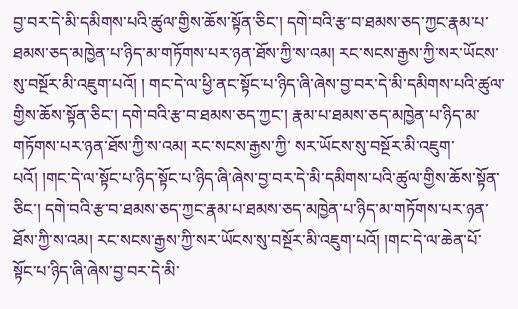བྱ་བར་དེ་མི་དམིགས་པའི་ཚུལ་གྱིས་ཆོས་སྟོན་ཅིང་། དགེ་བའི་རྩ་བ་ཐམས་ཅད་ཀྱང་རྣམ་པ་ཐམས་ཅད་མཁྱེན་པ་ཉིད་མ་གཏོགས་པར་ཉན་ཐོས་ཀྱི་ས་འམ། རང་སངས་རྒྱས་ཀྱི་སར་ཡོངས་སུ་བསྔོར་མི་འཇུག་པའོ། ། གང་དེ་ལ་ཕྱི་ནང་སྟོང་པ་ཉིད་ཞི་ཞེས་བྱ་བར་དེ་མི་དམིགས་པའི་ཚུལ་གྱིས་ཆོས་སྟོན་ཅིང་། དགེ་བའི་རྩ་བ་ཐམས་ཅད་ཀྱང་། རྣམ་པ་ཐམས་ཅད་མཁྱེན་པ་ཉིད་མ་གཏོགས་པར་ཉན་ཐོས་ཀྱི་ས་འམ། རང་སངས་རྒྱས་ཀྱི་ སར་ཡོངས་སུ་བསྔོར་མི་འཇུག་པའོ། །གང་དེ་ལ་སྟོང་པ་ཉིད་སྟོང་པ་ཉིད་ཞི་ཞེས་བྱ་བར་དེ་མི་དམིགས་པའི་ཚུལ་གྱིས་ཆོས་སྟོན་ཅིང་། དགེ་བའི་རྩ་བ་ཐམས་ཅད་ཀྱང་རྣམ་པ་ཐམས་ཅད་མཁྱེན་པ་ཉིད་མ་གཏོགས་པར་ཉན་ ཐོས་ཀྱི་ས་འམ། རང་སངས་རྒྱས་ཀྱི་སར་ཡོངས་སུ་བསྔོར་མི་འཇུག་པའོ། །གང་དེ་ལ་ཆེན་པོ་སྟོང་པ་ཉིད་ཞི་ཞེས་བྱ་བར་དེ་མི་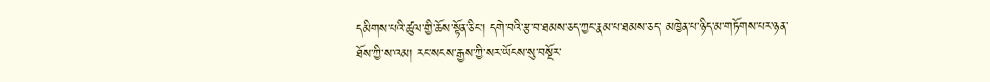དམིགས་པའི་ཚུལ་གྱི་ཆོས་སྟོན་ཅིང་། དགེ་བའི་རྩ་བ་ཐམས་ཅད་ཀྱང་རྣམ་པ་ཐམས་ཅད་ མཁྱེན་པ་ཉིད་མ་གཏོགས་པར་ཉན་ཐོས་ཀྱི་ས་འམ། རང་སངས་རྒྱས་ཀྱི་སར་ཡོངས་སུ་བསྔོར་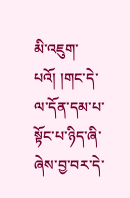མི་འཇུག་པའོ། །གང་དེ་ལ་དོན་དམ་པ་སྟོང་པ་ཉིད་ཞི་ཞེས་བྱ་བར་དེ་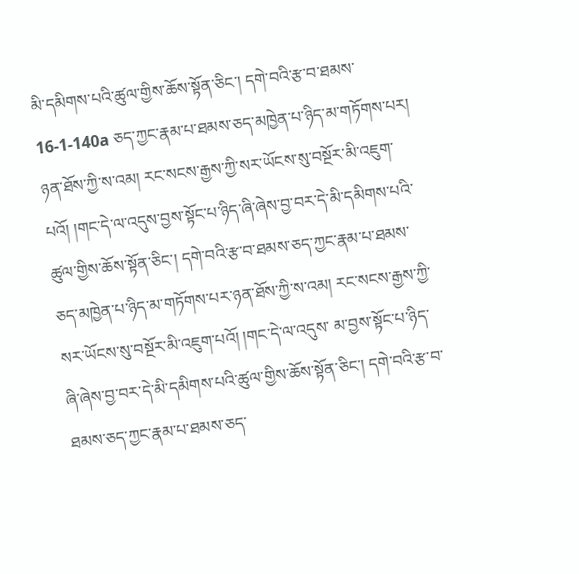མི་དམིགས་པའི་ཚུལ་གྱིས་ཆོས་སྟོན་ཅིང་། དགེ་བའི་རྩ་བ་ཐམས་ 16-1-140a ཅད་ཀྱང་རྣམ་པ་ཐམས་ཅད་མཁྱེན་པ་ཉིད་མ་གཏོགས་པར། ཉན་ཐོས་ཀྱི་ས་འམ། རང་སངས་རྒྱས་ཀྱི་སར་ཡོངས་སུ་བསྔོར་མི་འཇུག་པའོ། །གང་དེ་ལ་འདུས་བྱས་སྟོང་པ་ཉིད་ཞི་ཞེས་བྱ་བར་དེ་མི་དམིགས་པའི་ ཚུལ་གྱིས་ཆོས་སྟོན་ཅིང་། དགེ་བའི་རྩ་བ་ཐམས་ཅད་ཀྱང་རྣམ་པ་ཐམས་ཅད་མཁྱེན་པ་ཉིད་མ་གཏོགས་པར་ཉན་ཐོས་ཀྱི་ས་འམ། རང་སངས་རྒྱས་ཀྱི་སར་ཡོངས་སུ་བསྔོར་མི་འཇུག་པའོ། །གང་དེ་ལ་འདུས་ མ་བྱས་སྟོང་པ་ཉིད་ཞི་ཞེས་བྱ་བར་དེ་མི་དམིགས་པའི་ཚུལ་གྱིས་ཆོས་སྟོན་ཅིང་། དགེ་བའི་རྩ་བ་ཐམས་ཅད་ཀྱང་རྣམ་པ་ཐམས་ཅད་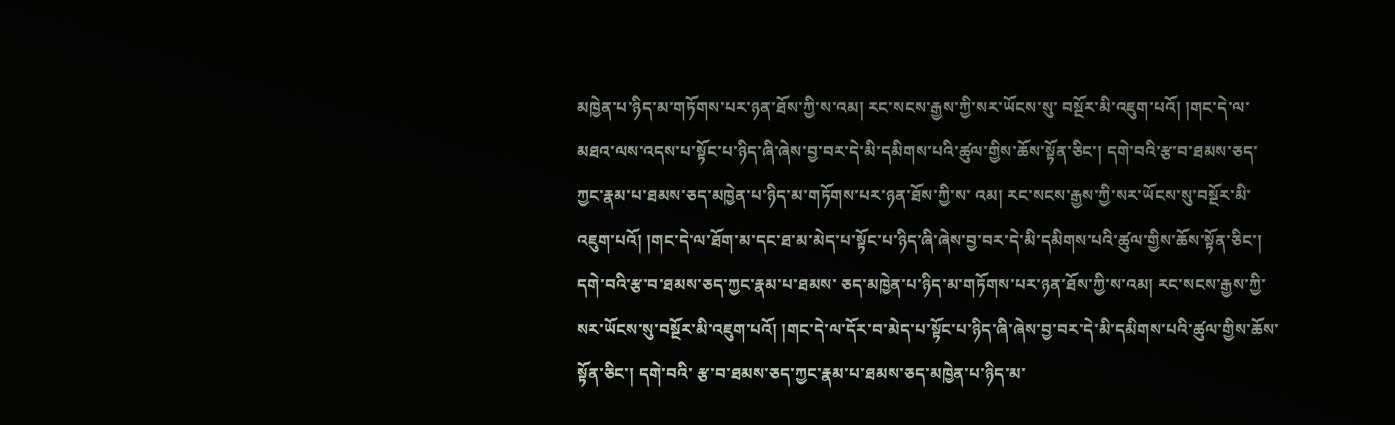མཁྱེན་པ་ཉིད་མ་གཏོགས་པར་ཉན་ཐོས་ཀྱི་ས་འམ། རང་སངས་རྒྱས་ཀྱི་སར་ཡོངས་སུ་ བསྔོར་མི་འཇུག་པའོ། །གང་དེ་ལ་མཐའ་ལས་འདས་པ་སྟོང་པ་ཉིད་ཞི་ཞེས་བྱ་བར་དེ་མི་དམིགས་པའི་ཚུལ་གྱིས་ཆོས་སྟོན་ཅིང་། དགེ་བའི་རྩ་བ་ཐམས་ཅད་ཀྱང་རྣམ་པ་ཐམས་ཅད་མཁྱེན་པ་ཉིད་མ་གཏོགས་པར་ཉན་ཐོས་ཀྱི་ས་ འམ། རང་སངས་རྒྱས་ཀྱི་སར་ཡོངས་སུ་བསྔོར་མི་འཇུག་པའོ། །གང་དེ་ལ་ཐོག་མ་དང་ཐ་མ་མེད་པ་སྟོང་པ་ཉིད་ཞི་ཞེས་བྱ་བར་དེ་མི་དམིགས་པའི་ཚུལ་གྱིས་ཆོས་སྟོན་ཅིང་། དགེ་བའི་རྩ་བ་ཐམས་ཅད་ཀྱང་རྣམ་པ་ཐམས་ ཅད་མཁྱེན་པ་ཉིད་མ་གཏོགས་པར་ཉན་ཐོས་ཀྱི་ས་འམ། རང་སངས་རྒྱས་ཀྱི་སར་ཡོངས་སུ་བསྔོར་མི་འཇུག་པའོ། །གང་དེ་ལ་དོར་བ་མེད་པ་སྟོང་པ་ཉིད་ཞི་ཞེས་བྱ་བར་དེ་མི་དམིགས་པའི་ཚུལ་གྱིས་ཆོས་སྟོན་ཅིང་། དགེ་བའི་ རྩ་བ་ཐམས་ཅད་ཀྱང་རྣམ་པ་ཐམས་ཅད་མཁྱེན་པ་ཉིད་མ་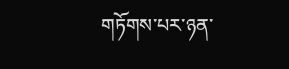གཏོགས་པར་ཉན་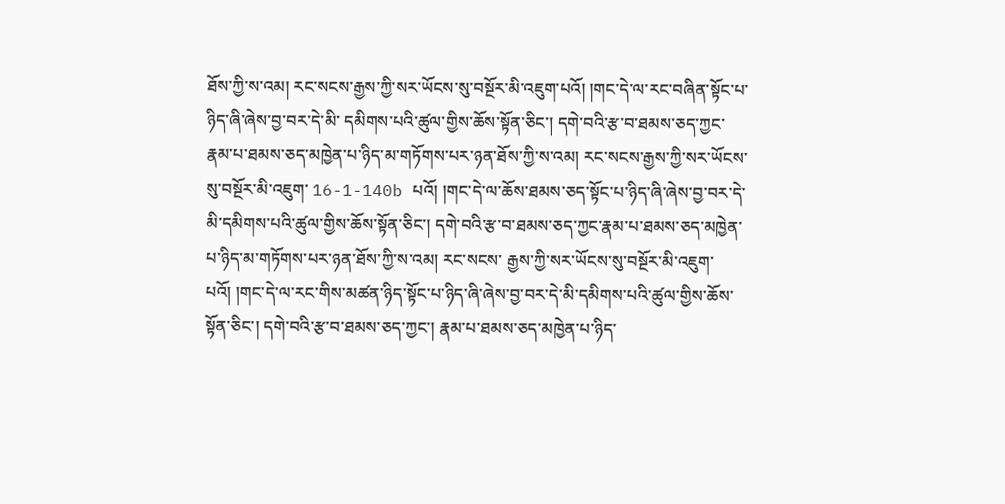ཐོས་ཀྱི་ས་འམ། རང་སངས་རྒྱས་ཀྱི་སར་ཡོངས་སུ་བསྔོར་མི་འཇུག་པའོ། །གང་དེ་ལ་རང་བཞིན་སྟོང་པ་ཉིད་ཞི་ཞེས་བྱ་བར་དེ་མི་ དམིགས་པའི་ཚུལ་གྱིས་ཆོས་སྟོན་ཅིང་། དགེ་བའི་རྩ་བ་ཐམས་ཅད་ཀྱང་རྣམ་པ་ཐམས་ཅད་མཁྱེན་པ་ཉིད་མ་གཏོགས་པར་ཉན་ཐོས་ཀྱི་ས་འམ། རང་སངས་རྒྱས་ཀྱི་སར་ཡོངས་སུ་བསྔོར་མི་འཇུག་ 16-1-140b པའོ། །གང་དེ་ལ་ཆོས་ཐམས་ཅད་སྟོང་པ་ཉིད་ཞི་ཞེས་བྱ་བར་དེ་མི་དམིགས་པའི་ཚུལ་གྱིས་ཆོས་སྟོན་ཅིང་། དགེ་བའི་རྩ་བ་ཐམས་ཅད་ཀྱང་རྣམ་པ་ཐམས་ཅད་མཁྱེན་པ་ཉིད་མ་གཏོགས་པར་ཉན་ཐོས་ཀྱི་ས་འམ། རང་སངས་ རྒྱས་ཀྱི་སར་ཡོངས་སུ་བསྔོར་མི་འཇུག་པའོ། །གང་དེ་ལ་རང་གིས་མཚན་ཉིད་སྟོང་པ་ཉིད་ཞི་ཞེས་བྱ་བར་དེ་མི་དམིགས་པའི་ཚུལ་གྱིས་ཆོས་སྟོན་ཅིང་། དགེ་བའི་རྩ་བ་ཐམས་ཅད་ཀྱང་། རྣམ་པ་ཐམས་ཅད་མཁྱེན་པ་ཉིད་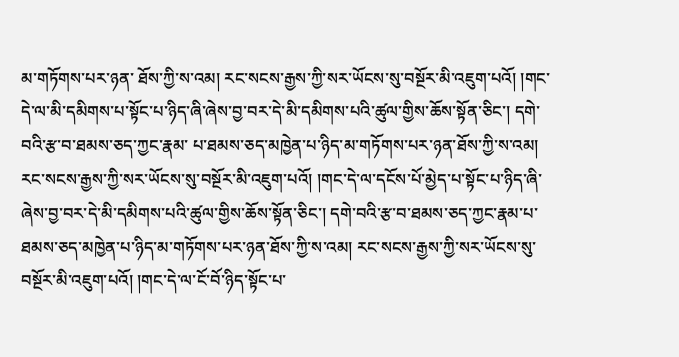མ་གཏོགས་པར་ཉན་ ཐོས་ཀྱི་ས་འམ། རང་སངས་རྒྱས་ཀྱི་སར་ཡོངས་སུ་བསྔོར་མི་འཇུག་པའོ། །གང་དེ་ལ་མི་དམིགས་པ་སྟོང་པ་ཉིད་ཞི་ཞེས་བྱ་བར་དེ་མི་དམིགས་པའི་ཚུལ་གྱིས་ཆོས་སྟོན་ཅིང་། དགེ་བའི་རྩ་བ་ཐམས་ཅད་ཀྱང་རྣམ་ པ་ཐམས་ཅད་མཁྱེན་པ་ཉིད་མ་གཏོགས་པར་ཉན་ཐོས་ཀྱི་ས་འམ། རང་སངས་རྒྱས་ཀྱི་སར་ཡོངས་སུ་བསྔོར་མི་འཇུག་པའོ། །གང་དེ་ལ་དངོས་པོ་མྱེད་པ་སྟོང་པ་ཉིད་ཞི་ཞེས་བྱ་བར་དེ་མི་དམིགས་པའི་ཚུལ་གྱིས་ཆོས་སྟོན་ཅིང་། དགེ་བའི་རྩ་བ་ཐམས་ཅད་ཀྱང་རྣམ་པ་ ཐམས་ཅད་མཁྱེན་པ་ཉིད་མ་གཏོགས་པར་ཉན་ཐོས་ཀྱི་ས་འམ། རང་སངས་རྒྱས་ཀྱི་སར་ཡོངས་སུ་བསྔོར་མི་འཇུག་པའོ། །གང་དེ་ལ་ངོ་བོ་ཉིད་སྟོང་པ་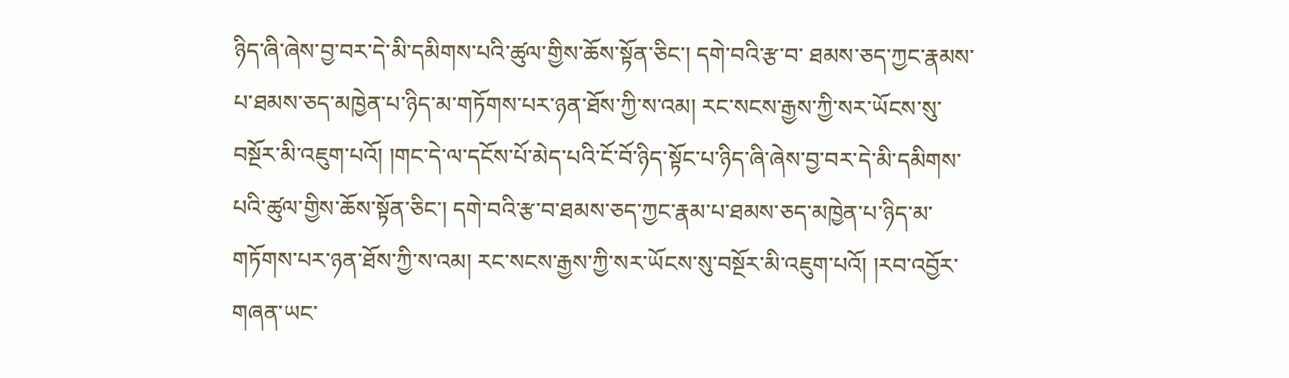ཉིད་ཞི་ཞེས་བྱ་བར་དེ་མི་དམིགས་པའི་ཚུལ་གྱིས་ཆོས་སྟོན་ཅིང་། དགེ་བའི་རྩ་བ་ ཐམས་ཅད་ཀྱང་རྣམས་པ་ཐམས་ཅད་མཁྱེན་པ་ཉིད་མ་གཏོགས་པར་ཉན་ཐོས་ཀྱི་ས་འམ། རང་སངས་རྒྱས་ཀྱི་སར་ཡོངས་སུ་བསྔོར་མི་འཇུག་པའོ། །གང་དེ་ལ་དངོས་པོ་མེད་པའི་ངོ་བོ་ཉིད་སྟོང་པ་ཉིད་ཞི་ཞེས་བྱ་བར་དེ་མི་དམིགས་ པའི་ཚུལ་གྱིས་ཆོས་སྟོན་ཅིང་། དགེ་བའི་རྩ་བ་ཐམས་ཅད་ཀྱང་རྣམ་པ་ཐམས་ཅད་མཁྱེན་པ་ཉིད་མ་གཏོགས་པར་ཉན་ཐོས་ཀྱི་ས་འམ། རང་སངས་རྒྱས་ཀྱི་སར་ཡོངས་སུ་བསྔོར་མི་འཇུག་པའོ། །རབ་འབྱོར་གཞན་ཡང་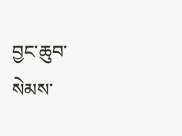བྱང་ཆུབ་སེམས་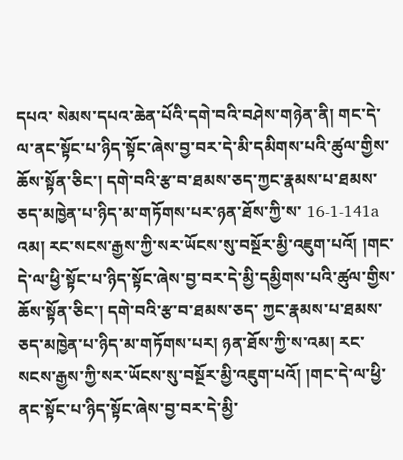དཔའ་ སེམས་དཔའ་ཆེན་པོའི་དགེ་བའི་བཤེས་གཉེན་ནི། གང་དེ་ལ་ནང་སྟོང་པ་ཉིད་སྟོང་ཞེས་བྱ་བར་དེ་མི་དམིགས་པའི་ཚུལ་གྱིས་ཆོས་སྟོན་ཅིང་། དགེ་བའི་རྩ་བ་ཐམས་ཅད་ཀྱང་རྣམས་པ་ཐམས་ཅད་མཁྱེན་པ་ཉིད་མ་གཏོགས་པར་ཉན་ཐོས་ཀྱི་ས་ 16-1-141a འམ། རང་སངས་རྒྱས་ཀྱི་སར་ཡོངས་སུ་བསྔོར་མྱི་འཇུག་པའོ། །གང་དེ་ལ་ཕྱི་སྟོང་པ་ཉིད་སྟོང་ཞེས་བྱ་བར་དེ་མྱི་དམྱིགས་པའི་ཚུལ་གྱིས་ཆོས་སྟོན་ཅིང་། དགེ་བའི་རྩ་བ་ཐམས་ཅད་ ཀྱང་རྣམས་པ་ཐམས་ཅད་མཁྱེན་པ་ཉིད་མ་གཏོགས་པར། ཉན་ཐོས་ཀྱི་ས་འམ། རང་སངས་རྒྱས་ཀྱི་སར་ཡོངས་སུ་བསྔོར་མྱི་འཇུག་པའོ། །གང་དེ་ལ་ཕྱི་ནང་སྟོང་པ་ཉིད་སྟོང་ཞེས་བྱ་བར་དེ་མྱི་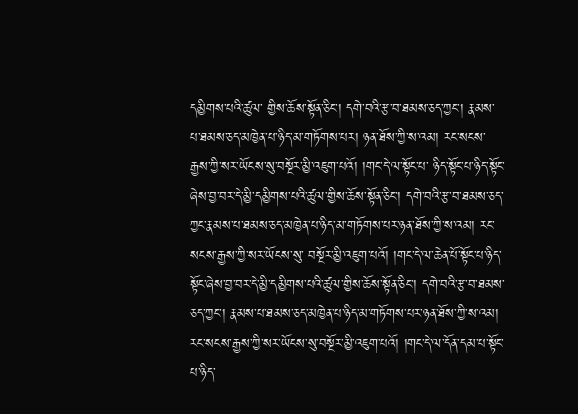དམྱིགས་པའི་ཚུལ་ གྱིས་ཆོས་སྟོན་ཅིང་། དགེ་བའི་རྩ་བ་ཐམས་ཅད་ཀྱང་། རྣམས་པ་ཐམས་ཅད་མཁྱེན་པ་ཉིད་མ་གཏོགས་པར། ཉན་ཐོས་ཀྱི་ས་འམ། རང་སངས་རྒྱས་ཀྱི་སར་ཡོངས་སུ་བསྔོར་མྱི་འཇུག་པའོ། །གང་དེ་ལ་སྟོང་པ་ ཉིད་སྟོང་པ་ཉིད་སྟོང་ཞེས་བྱ་བར་དེ་མྱི་དམྱིགས་པའི་ཚུལ་གྱིས་ཆོས་སྟོན་ཅིང་། དགེ་བའི་རྩ་བ་ཐམས་ཅད་ཀྱང་རྣམས་པ་ཐམས་ཅད་མཁྱེན་པ་ཉིད་མ་གཏོགས་པར་ཉན་ཐོས་ཀྱི་ས་འམ། རང་སངས་རྒྱས་ཀྱི་སར་ཡོངས་སུ་ བསྔོར་མྱི་འཇུག་པའོ། །གང་དེ་ལ་ཆེན་པོ་སྟོང་པ་ཉིད་སྟོང་ཞེས་བྱ་བར་དེ་མྱི་དམྱིགས་པའི་ཚུལ་གྱིས་ཆོས་སྟོན་ཅིང་། དགེ་བའི་རྩ་བ་ཐམས་ཅད་ཀྱང་། རྣམས་པ་ཐམས་ཅད་མཁྱེན་པ་ཉིད་མ་གཏོགས་པར་ཉན་ཐོས་ཀྱི་ས་འམ། རང་སངས་རྒྱས་ཀྱི་སར་ཡོངས་སུ་བསྔོར་མྱི་འཇུག་པའོ། །གང་དེ་ལ་དོན་དམ་པ་སྟོང་པ་ཉིད་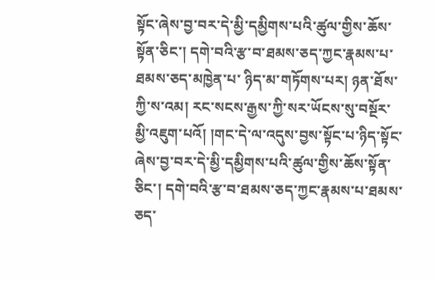སྟོང་ཞེས་བྱ་བར་དེ་མྱི་དམྱིགས་པའི་ཚུལ་གྱིས་ཆོས་སྟོན་ཅིང་། དགེ་བའི་རྩ་བ་ཐམས་ཅད་ཀྱང་རྣམས་པ་ཐམས་ཅད་མཁྱེན་པ་ ཉིད་མ་གཏོགས་པར། ཉན་ཐོས་ཀྱི་ས་འམ། རང་སངས་རྒྱས་ཀྱི་སར་ཡོངས་སུ་བསྔོར་མྱི་འཇུག་པའོ། །གང་དེ་ལ་འདུས་བྱས་སྟོང་པ་ཉིད་སྟོང་ཞེས་བྱ་བར་དེ་མྱི་དམྱིགས་པའི་ཚུལ་གྱིས་ཆོས་སྟོན་ཅིང་། དགེ་བའི་རྩ་བ་ཐམས་ཅད་ཀྱང་རྣམས་པ་ཐམས་ཅད་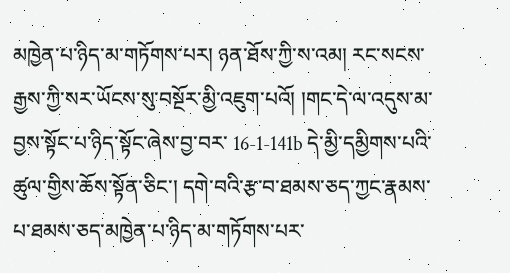མཁྱེན་པ་ཉིད་མ་གཏོགས་པར། ཉན་ཐོས་ཀྱི་ས་འམ། རང་སངས་རྒྱས་ཀྱི་སར་ཡོངས་སུ་བསྔོར་མྱི་འཇུག་པའོ། །གང་དེ་ལ་འདུས་མ་བྱས་སྟོང་པ་ཉིད་སྟོང་ཞེས་བྱ་བར་ 16-1-141b དེ་མྱི་དམྱིགས་པའི་ཚུལ་གྱིས་ཆོས་སྟོན་ཅིང་། དགེ་བའི་རྩ་བ་ཐམས་ཅད་ཀྱང་རྣམས་པ་ཐམས་ཅད་མཁྱེན་པ་ཉིད་མ་གཏོགས་པར་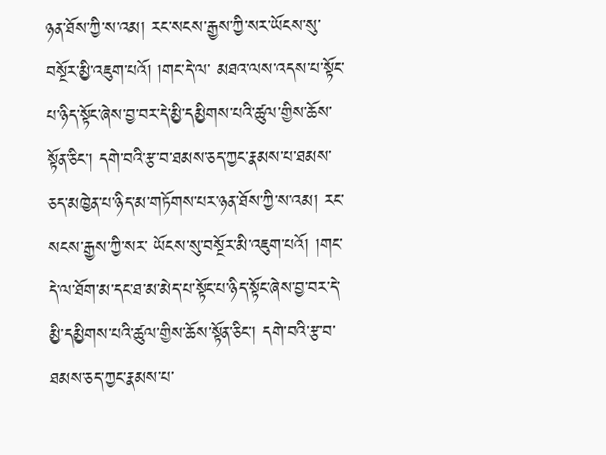ཉན་ཐོས་ཀྱི་ས་འམ། རང་སངས་རྒྱས་ཀྱི་སར་ཡོངས་སུ་བསྔོར་མྱི་འཇུག་པའོ། །གང་དེ་ལ་ མཐའ་ལས་འདས་པ་སྟོང་པ་ཉིད་སྟོང་ཞེས་བྱ་བར་དེ་མྱི་དམྱིགས་པའི་ཚུལ་གྱིས་ཆོས་སྟོན་ཅིང་། དགེ་བའི་རྩ་བ་ཐམས་ཅད་ཀྱང་རྣམས་པ་ཐམས་ཅད་མཁྱེན་པ་ཉིད་མ་གཏོགས་པར་ཉན་ཐོས་ཀྱི་ས་འམ། རང་སངས་རྒྱས་ཀྱི་སར་ ཡོངས་སུ་བསྔོར་མི་འཇུག་པའོ། །གང་དེ་ལ་ཐོག་མ་དང་ཐ་མ་མེད་པ་སྟོང་པ་ཉིད་སྟོང་ཞེས་བྱ་བར་དེ་མྱི་དམྱིགས་པའི་ཚུལ་གྱིས་ཆོས་སྟོན་ཅིང་། དགེ་བའི་རྩ་བ་ཐམས་ཅད་ཀྱང་རྣམས་པ་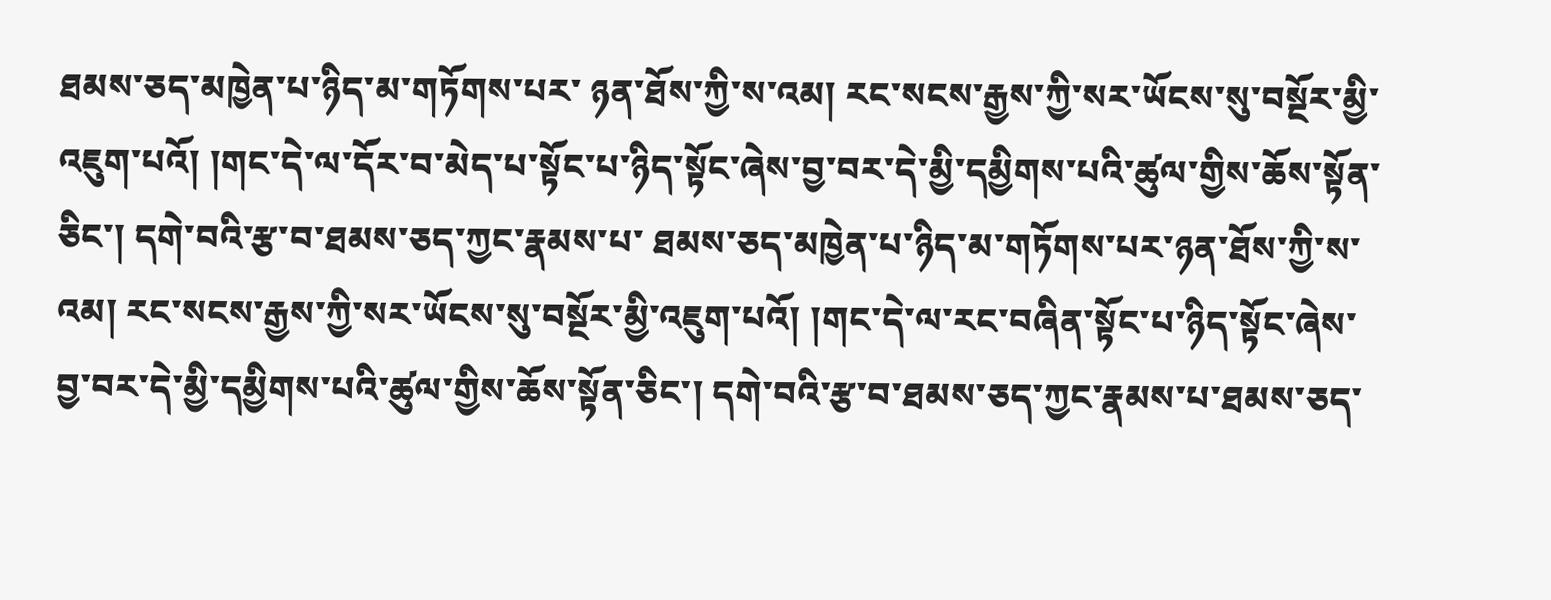ཐམས་ཅད་མཁྱེན་པ་ཉིད་མ་གཏོགས་པར་ ཉན་ཐོས་ཀྱི་ས་འམ། རང་སངས་རྒྱས་ཀྱི་སར་ཡོངས་སུ་བསྔོར་མྱི་འཇུག་པའོ། །གང་དེ་ལ་དོར་བ་མེད་པ་སྟོང་པ་ཉིད་སྟོང་ཞེས་བྱ་བར་དེ་མྱི་དམྱིགས་པའི་ཚུལ་གྱིས་ཆོས་སྟོན་ཅིང་། དགེ་བའི་རྩ་བ་ཐམས་ཅད་ཀྱང་རྣམས་པ་ ཐམས་ཅད་མཁྱེན་པ་ཉིད་མ་གཏོགས་པར་ཉན་ཐོས་ཀྱི་ས་འམ། རང་སངས་རྒྱས་ཀྱི་སར་ཡོངས་སུ་བསྔོར་མྱི་འཇུག་པའོ། །གང་དེ་ལ་རང་བཞིན་སྟོང་པ་ཉིད་སྟོང་ཞེས་བྱ་བར་དེ་མྱི་དམྱིགས་པའི་ཚུལ་གྱིས་ཆོས་སྟོན་ཅིང་། དགེ་བའི་རྩ་བ་ཐམས་ཅད་ཀྱང་རྣམས་པ་ཐམས་ཅད་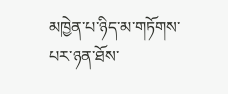མཁྱེན་པ་ཉིད་མ་གཏོགས་པར་ཉན་ཐོས་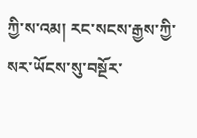ཀྱི་ས་འམ། རང་སངས་རྒྱས་ཀྱི་སར་ཡོངས་སུ་བསྔོར་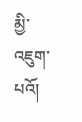མྱི་འཇུག་པའོ།